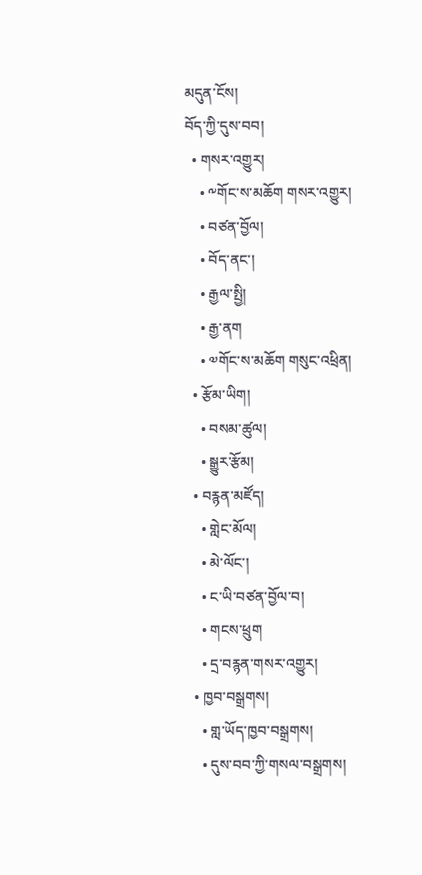མདུན་ངོས།
བོད་ཀྱི་དུས་བབ།
  • གསར་འགྱུར།
    • ༸གོང་ས་མཆོག གསར་འགྱུར།
    • བཙན་བྱོལ།
    • བོད་ནང་།
    • རྒྱལ་སྤྱི།
    • རྒྱ་ནག
    • ༧གོང་ས་མཆོག གསུང་འཕྲིན།
  • རྩོམ་ཡིག།
    • བསམ་ཚུལ།
    • སྒྱུར་རྩོམ།
  • བརྙན་མཛོད།
    • གླེང་མོལ།
    • མེ་ལོང་།
    • ང་ཡི་བཙན་བྱོལ་བ།
    • གངས་ཕྲུག
    • དྲ་བརྙན་གསར་འགྱུར།
  • ཁྱབ་བསྒྲགས།
    • གླ་ཡོད་ཁྱབ་བསྒྲགས།
    • དུས་བབ་ཀྱི་གསལ་བསྒྲགས།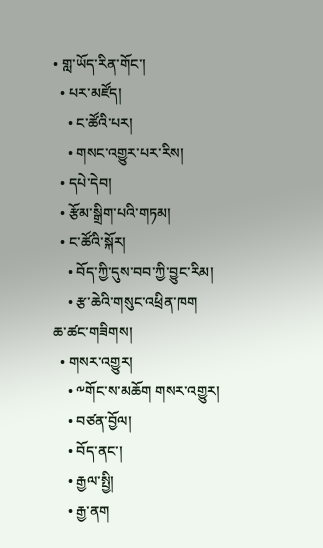• གླ་ཡོད་རིན་གོང་།
  • པར་མཛོད།
    • ང་ཚོའི་པར།
    • གསང་འགྱུར་པར་རིས།
  • དཔེ་དེབ།
  • རྩོམ་སྒྲིག་པའི་གཏམ།
  • ང་ཚོའི་སྐོར།
    • བོད་ཀྱི་དུས་བབ་ཀྱི་བྱུང་རིམ།
    • རྩ་ཆེའི་གསུང་འཕྲིན་ཁག
ཆ་ཚང་གཟིགས།
  • གསར་འགྱུར།
    • ༸གོང་ས་མཆོག གསར་འགྱུར།
    • བཙན་བྱོལ།
    • བོད་ནང་།
    • རྒྱལ་སྤྱི།
    • རྒྱ་ནག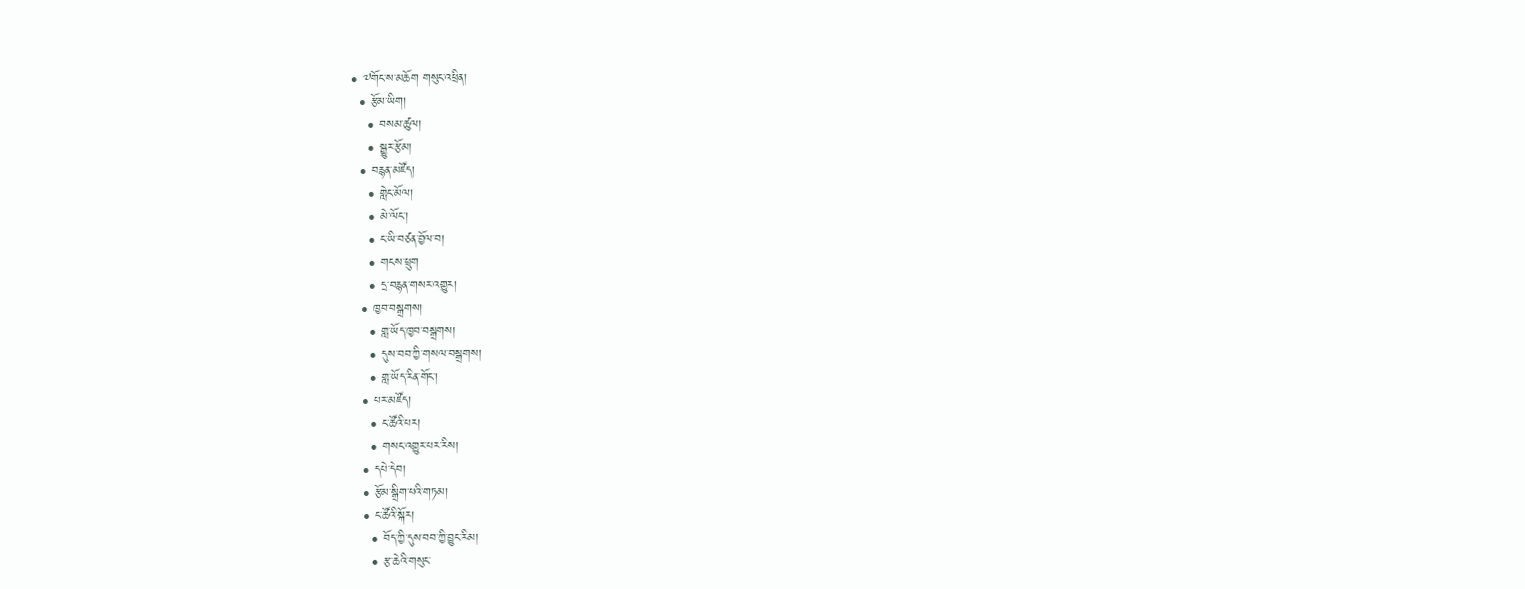• ༧གོང་ས་མཆོག གསུང་འཕྲིན།
  • རྩོམ་ཡིག།
    • བསམ་ཚུལ།
    • སྒྱུར་རྩོམ།
  • བརྙན་མཛོད།
    • གླེང་མོལ།
    • མེ་ལོང་།
    • ང་ཡི་བཙན་བྱོལ་བ།
    • གངས་ཕྲུག
    • དྲ་བརྙན་གསར་འགྱུར།
  • ཁྱབ་བསྒྲགས།
    • གླ་ཡོད་ཁྱབ་བསྒྲགས།
    • དུས་བབ་ཀྱི་གསལ་བསྒྲགས།
    • གླ་ཡོད་རིན་གོང་།
  • པར་མཛོད།
    • ང་ཚོའི་པར།
    • གསང་འགྱུར་པར་རིས།
  • དཔེ་དེབ།
  • རྩོམ་སྒྲིག་པའི་གཏམ།
  • ང་ཚོའི་སྐོར།
    • བོད་ཀྱི་དུས་བབ་ཀྱི་བྱུང་རིམ།
    • རྩ་ཆེའི་གསུང་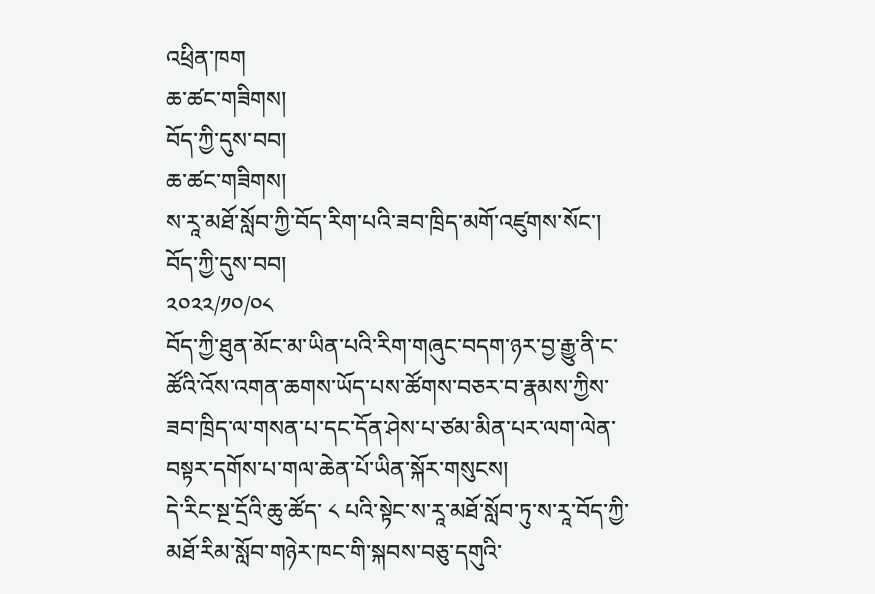འཕྲིན་ཁག
ཆ་ཚང་གཟིགས།
བོད་ཀྱི་དུས་བབ།
ཆ་ཚང་གཟིགས།
ས་རཱ་མཐོ་སློབ་ཀྱི་བོད་རིག་པའི་ཟབ་ཁྲིད་མགོ་འཛུགས་སོང་།
བོད་ཀྱི་དུས་བབ།
༢༠༢༢/༡༠/༠༨
བོད་ཀྱི་ཐུན་མོང་མ་ཡིན་པའི་རིག་གཞུང་བདག་ཉར་བྱ་རྒྱུ་ནི་ང་ཚོའི་འོས་འགན་ཆགས་ཡོད་པས་ཚོགས་བཅར་བ་རྣམས་ཀྱིས་ཟབ་ཁྲིད་ལ་གསན་པ་དང་དོན་ཤེས་པ་ཙམ་མིན་པར་ལག་ལེན་བསྟར་དགོས་པ་གལ་ཆེན་པོ་ཡིན་སྐོར་གསུངས།
དེ་རིང་སྔ་དྲོའི་ཆུ་ཚོད་ ༨ པའི་སྟེང་ས་རཱ་མཐོ་སློབ་ཏུ་ས་རཱ་བོད་ཀྱི་མཐོ་རིམ་སློབ་གཉེར་ཁང་གི་སྐབས་བཅུ་དགུའི་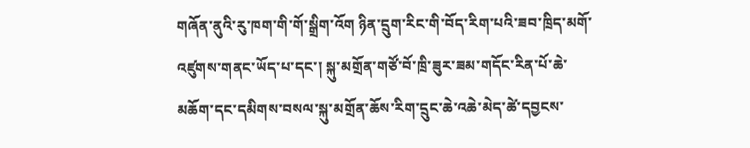གཞོན་ནུའི་རུ་ཁག་གི་གོ་སྒྲིག་འོག ཉིན་དྲུག་རིང་གི་བོད་རིག་པའི་ཟབ་ཁྲིད་མགོ་འཛུགས་གནང་ཡོད་པ་དང་། སྐུ་མགྲོན་གཙོ་བོ་ཁྲི་ཟུར་ཟམ་གདོང་རིན་པོ་ཆེ་མཆོག་དང་དམིགས་བསལ་སྐུ་མགྲོན་ཆོས་རིག་དྲུང་ཆེ་འཆེ་མེད་ཚེ་དབྱངས་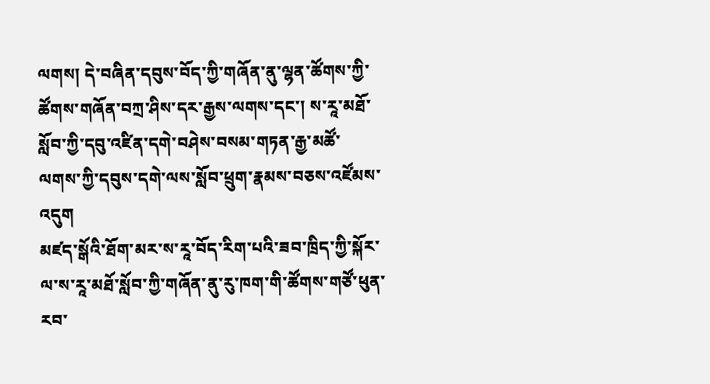ལགས། དེ་བཞིན་དབུས་བོད་ཀྱི་གཞོན་ནུ་ལྷན་ཚོགས་ཀྱི་ཚོགས་གཞོན་བཀྲ་ཤིས་དར་རྒྱས་ལགས་དང་། ས་རཱ་མཐོ་སློབ་ཀྱི་དབུ་འཛིན་དགེ་བཤེས་བསམ་གཏན་རྒྱ་མཚོ་ལགས་ཀྱི་དབུས་དགེ་ལས་སློབ་ཕྲུག་རྣམས་བཅས་འཛོམས་འདུག
མཛད་སྒོའི་ཐོག་མར་ས་རཱ་བོད་རིག་པའི་ཟབ་ཁྲིད་ཀྱི་སྐོར་ལ་ས་རཱ་མཐོ་སློབ་ཀྱི་གཞོན་ནུ་རུ་ཁག་གི་ཚོགས་གཙོ་ཕུན་རབ་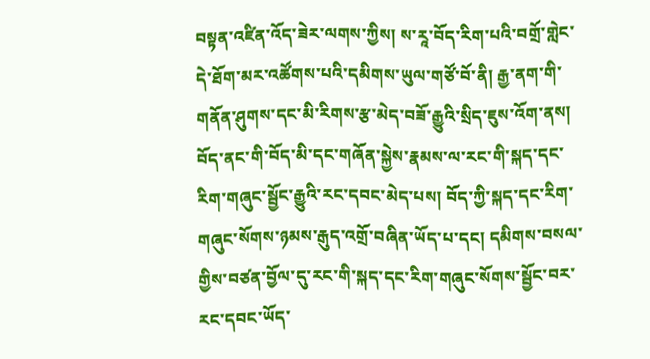བསྟན་འཛིན་འོད་ཟེར་ལགས་ཀྱིས། ས་རཱ་བོད་རིག་པའི་བགྲོ་གླེང་དེ་ཐོག་མར་འཚོགས་པའི་དམིགས་ཡུལ་གཙོ་བོ་ནི། རྒྱ་ནག་གི་གནོན་ཤུགས་དང་མི་རིགས་རྩ་མེད་བཟོ་རྒྱུའི་སྲིད་ཇུས་འོག་ནས། བོད་ནང་གི་བོད་མི་དང་གཞོན་སྐྱེས་རྣམས་ལ་རང་གི་སྐད་དང་རིག་གཞུང་སྦྱོང་རྒྱུའི་རང་དབང་མེད་པས། བོད་ཀྱི་སྐད་དང་རིག་གཞུང་སོགས་ཉམས་རྒུད་འགྲོ་བཞིན་ཡོད་པ་དང། དམིགས་བསལ་གྱིས་བཙན་བྱོལ་དུ་རང་གི་སྐད་དང་རིག་གཞུང་སོགས་སྦྱོང་བར་རང་དབང་ཡོད་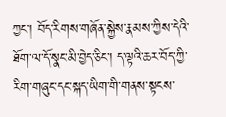ཀྱང་། བོད་རིགས་གཞོན་སྐྱེས་རྣམས་ཀྱིས་དེའི་ཐོག་ལ་དོ་སྣང་མི་བྱེད་ཅིང་། ད་ལྟའི་ཆར་བོད་ཀྱི་རིག་གཞུང་དང་སྐད་ཡིག་གི་གནས་སྟངས་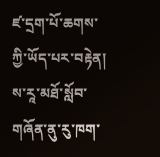ཛ་དྲག་པོ་ཆགས་ཀྱི་ཡོད་པར་བརྟེན། ས་རཱ་མཐོ་སློབ་གཞོན་ནུ་རུ་ཁག་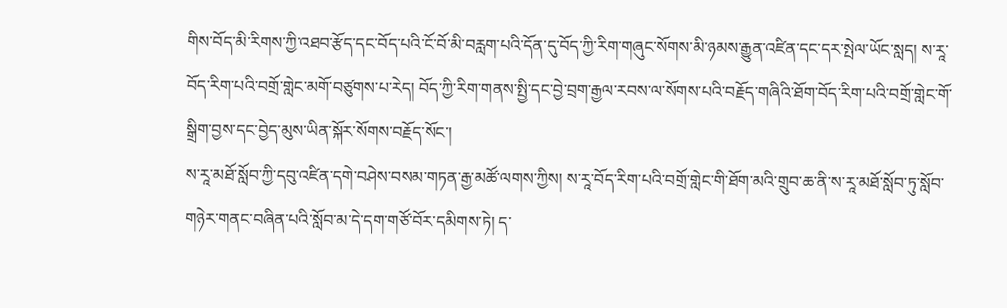གིས་བོད་མི་རིགས་ཀྱི་འཐབ་རྩོད་དང་བོད་པའི་ངོ་བོ་མི་བརླག་པའི་དོན་དུ་བོད་ཀྱི་རིག་གཞུང་སོགས་མི་ཉམས་རྒྱུན་འཛིན་དང་དར་སྤེལ་ཡོང་སླད། ས་རཱ་བོད་རིག་པའི་བགྲོ་གླེང་མགོ་བཙུགས་པ་རེད། བོད་ཀྱི་རིག་གནས་སྤྱི་དང་བྱེ་བྲག་རྒྱལ་རབས་ལ་སོགས་པའི་བརྗོད་གཞིའི་ཐོག་བོད་རིག་པའི་བགྲོ་གླེང་གོ་སྒྲིག་བྱས་དང་བྱེད་མུས་ཡིན་སྐོར་སོགས་བརྗོད་སོང་།
ས་རཱ་མཐོ་སློབ་ཀྱི་དབུ་འཛིན་དགེ་བཤེས་བསམ་གཏན་རྒྱ་མཚོ་ལགས་ཀྱིས། ས་རཱ་བོད་རིག་པའི་བགྲོ་གླེང་གི་ཐོག་མའི་གྲུབ་ཆ་ནི་ས་རཱ་མཐོ་སློབ་ཏུ་སློབ་གཉེར་གནང་བཞིན་པའི་སློབ་མ་དེ་དག་གཙོ་བོར་དམིགས་ཏེ། ད་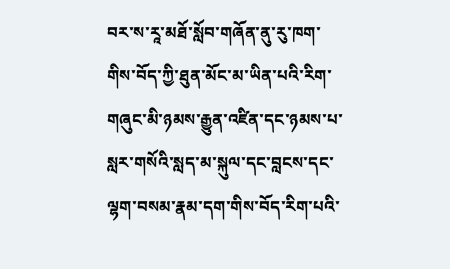བར་ས་རཱ་མཐོ་སློབ་གཞོན་ནུ་རུ་ཁག་གིས་བོད་ཀྱི་ཐུན་མོང་མ་ཡིན་པའི་རིག་གཞུང་མི་ཉམས་རྒྱུན་འཛིན་དང་ཉམས་པ་སླར་གསོའི་སླད་མ་སྐུལ་དང་བླངས་དང་ལྷག་བསམ་རྣམ་དག་གིས་བོད་རིག་པའི་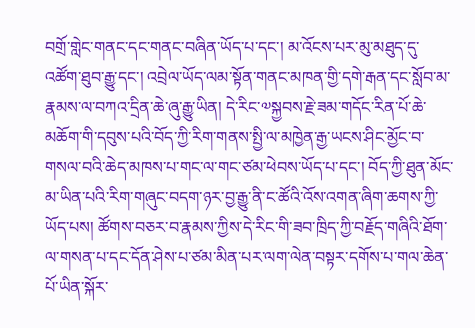བགྲོ་གླེང་གནང་དང་གནང་བཞིན་ཡོད་པ་དང་། མ་འོངས་པར་མུ་མཐུད་དུ་འཚོག་ཐུབ་རྒྱུ་དང་། འབྲེལ་ཡོད་ལམ་སྟོན་གནང་མཁན་གྱི་དགེ་རྒན་དང་སློབ་མ་རྣམས་ལ་བཀའ་དྲིན་ཆེ་ཞུ་རྒྱུ་ཡིན། དེ་རིང་༧སྐྱབས་རྗེ་ཟམ་གདོང་རིན་པོ་ཆེ་མཆོག་གི་དབུས་པའི་བོད་ཀྱི་རིག་གནས་སྤྱི་ལ་མཁྱེན་རྒྱ་ཡངས་ཤིང་མྱོང་བ་གསལ་བའི་ཆེད་མཁས་པ་གང་ལ་གང་ཙམ་ཕེབས་ཡོད་པ་དང་། བོད་ཀྱི་ཐུན་མོང་མ་ཡིན་པའི་རིག་གཞུང་བདག་ཉར་བྱ་རྒྱུ་ནི་ང་ཚོའི་འོས་འགན་ཞིག་ཆགས་ཀྱི་ཡོད་པས། ཚོགས་བཅར་བ་རྣམས་ཀྱིས་དེ་རིང་གི་ཟབ་ཁྲིད་ཀྱི་བརྗོད་གཞིའི་ཐོག་ལ་གསན་པ་དང་དོན་ཤེས་པ་ཙམ་མིན་པར་ལག་ལེན་བསྟར་དགོས་པ་གལ་ཆེན་པོ་ཡིན་སྐོར་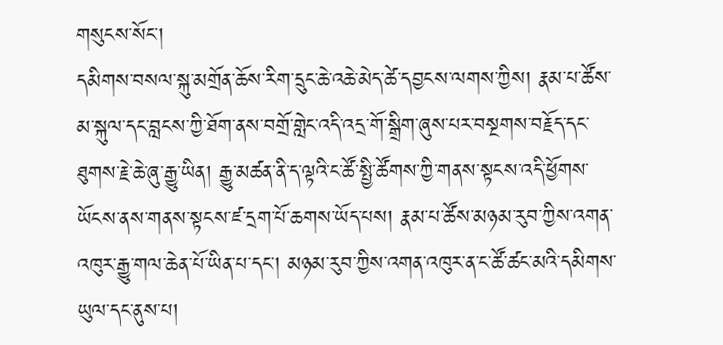གསུངས་སོང་།
དམིགས་བསལ་སྐུ་མགྲོན་ཆོས་རིག་དྲུང་ཆེ་འཆེ་མེད་ཚེ་དབྱངས་ལགས་ཀྱིས། རྣམ་པ་ཚོས་མ་སྐུལ་དང་བླངས་ཀྱི་ཐོག་ནས་བགྲོ་གླེང་འདི་འདྲ་གོ་སྒྲིག་ཞུས་པར་བསྔགས་བརྗོད་དང་ཐུགས་རྗེ་ཆེ་ཞུ་རྒྱུ་ཡིན། རྒྱུ་མཚན་ནི་ད་ལྟའི་ང་ཚོ་སྤྱི་ཚོགས་ཀྱི་གནས་སྟངས་འདི་ཕྱོགས་ཡོངས་ནས་གནས་སྟངས་ཛ་དྲག་པོ་ཆགས་ཡོད་པས། རྣམ་པ་ཚོས་མཉམ་རུབ་ཀྱིས་འགན་འཁུར་རྒྱུ་གལ་ཆེན་པོ་ཡིན་པ་དང་། མཉམ་རུབ་ཀྱིས་འགན་འཁུར་ན་ང་ཚོ་ཚང་མའི་དམིགས་ཡུལ་དང་ནུས་པ།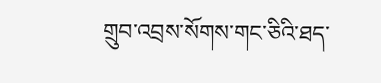གྲུབ་འབྲས་སོགས་གང་ཅིའི་ཐད་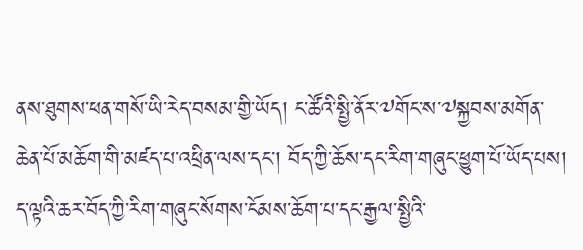ནས་ཐུགས་ཕན་གསོ་ཡི་རེད་བསམ་གྱི་ཡོད། ང་ཚོའི་སྤྱི་ནོར་༧གོང་ས་༧སྐྱབས་མགོན་ཆེན་པོ་མཆོག་གི་མཛད་པ་འཕྲིན་ལས་དང་། བོད་ཀྱི་ཆོས་དང་རིག་གཞུང་ཕྱུག་པོ་ཡོད་པས། ད་ལྟའི་ཆར་བོད་ཀྱི་རིག་གཞུང་སོགས་ངོམས་ཆོག་པ་དང་རྒྱལ་སྤྱིའི་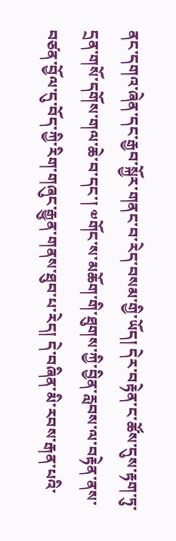ནང་དགའ་ཞེན་དང་རྒྱབ་སྐྱོར་གནང་བ་རེད་བསམ་གྱི་ཡོད། དེར་བརྟེན་ང་ཚོས་དུས་རྟག་ཏུ་དྲན་གསོ་དགོས་གལ་ཆེ་བ་དང་། ༧གོང་ས་མཆོག་གི་ཐུགས་ཀྱི་བྱིན་རླབས་ལ་བརྟེན་ནས་བཙན་བྱོལ་དུ་བོད་ཀྱི་རིག་གཞུང་རྒྱུན་གནས་ཐུབ་པ་རེད། དེ་བཞིན་མི་རབས་རྒན་པའི་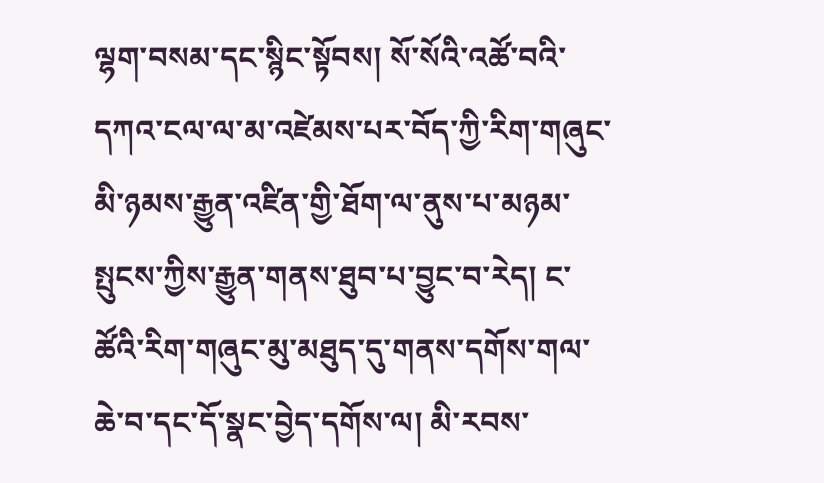ལྷག་བསམ་དང་སྙིང་སྟོབས། སོ་སོའི་འཚོ་བའི་དཀའ་ངལ་ལ་མ་འཛེམས་པར་བོད་ཀྱི་རིག་གཞུང་མི་ཉམས་རྒྱུན་འཛིན་གྱི་ཐོག་ལ་ནུས་པ་མཉམ་སྤུངས་ཀྱིས་རྒྱུན་གནས་ཐུབ་པ་བྱུང་བ་རེད། ང་ཚོའི་རིག་གཞུང་མུ་མཐུད་དུ་གནས་དགོས་གལ་ཆེ་བ་དང་དོ་སྣང་བྱེད་དགོས་ལ། མི་རབས་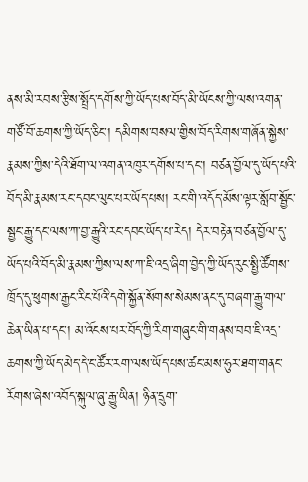ནས་མི་རབས་རྩིས་སྤྲོད་དགོས་ཀྱི་ཡོད་པས་བོད་མི་ཡོངས་ཀྱི་ལས་འགན་གཙོ་བོ་ཆགས་ཀྱི་ཡོད་ཅིང་། དམིགས་བསལ་གྱིས་བོད་རིགས་གཞོན་སྐྱེས་རྣམས་ཀྱིས་དེའི་ཐོག་ལ་འགན་འཁུར་དགོས་པ་དང་། བཙན་བྱོལ་དུ་ཡོད་པའི་བོད་མི་རྣམས་རང་དབང་ལུང་པར་ཡོད་པས། རང་གི་འདོད་མོས་ལྟར་སློབ་སྦྱོང་སྦྱང་རྒྱུ་དང་ལས་ཀ་བྱ་རྒྱུའི་རང་དབང་ཡོད་པ་རེད། དེར་བརྟེན་བཙན་བྱོལ་དུ་ཡོད་པའི་བོད་མི་རྣམས་ཀྱིས་ལས་ཀ་ཇི་འདྲ་ཞིག་བྱེད་ཀྱི་ཡོད་རུང་སྤྱི་ཚོགས་ཁྲོད་དུ་ཕུགས་རྒྱང་རིང་པོའི་དགེ་སྐྱོན་སོགས་སེམས་ནང་དུ་བཞག་རྒྱུ་གལ་ཆེན་ཡིན་པ་དང་། མ་འོངས་པར་བོད་ཀྱི་རིག་གཞུང་གི་གནས་བབ་ཇི་འདྲ་ཆགས་ཀྱི་ཡོད་མེད་དེ་ང་ཚོར་རག་ལས་ཡོད་པས་ཚང་མས་ཧུར་ཐག་གནང་རོགས་ཞེས་འབོད་སྐུལ་ཞུ་རྒྱུ་ཡིན། ཉིན་དྲུག་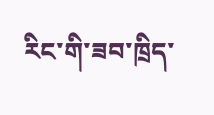རིང་གི་ཟབ་ཁྲིད་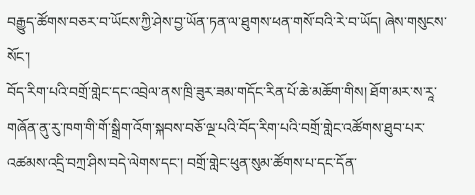བརྒྱུད་ཚོགས་བཅར་བ་ཡོངས་ཀྱི་ཤེས་བྱ་ཡོན་ཏན་ལ་ཐུགས་ཕན་གསོ་བའི་རེ་བ་ཡོད། ཞེས་གསུངས་སོང་།
བོད་རིག་པའི་བགྲོ་གླེང་དང་འབྲེལ་ནས་ཁྲི་ཟུར་ཟམ་གདོང་རིན་པོ་ཆེ་མཆོག་གིས། ཐོག་མར་ས་རཱ་གཞོན་ནུ་རུ་ཁག་གི་གོ་སྒྲིག་འོག་སྐབས་བཅོ་ལྔ་པའི་བོད་རིག་པའི་བགྲོ་གླེང་འཚོགས་ཐུབ་པར་འཚམས་འདྲི་བཀྲ་ཤིས་བདེ་ལེགས་དང་། བགྲོ་གླེང་ཕུན་སུམ་ཚོགས་པ་དང་དོན་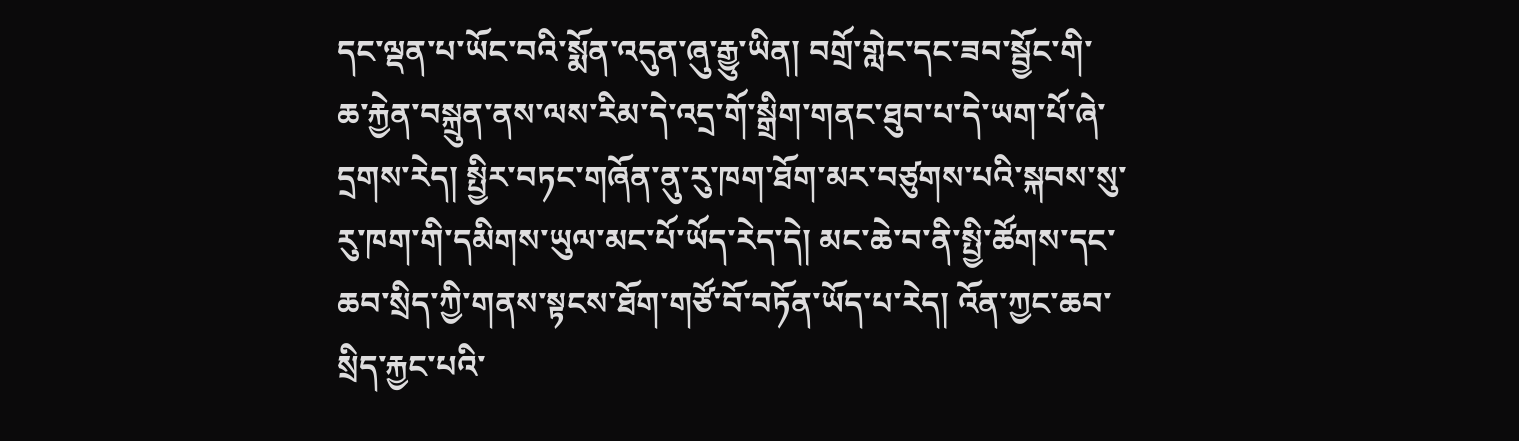དང་ལྡན་པ་ཡོང་བའི་སྨོན་འདུན་ཞུ་རྒྱུ་ཡིན། བགྲོ་གླེང་དང་ཟབ་སྦྱོང་གི་ཆ་རྐྱེན་བསྐྲུན་ནས་ལས་རིམ་དེ་འདྲ་གོ་སྒྲིག་གནང་ཐུབ་པ་དེ་ཡག་པོ་ཞེ་དྲགས་རེད། སྤྱིར་བཏང་གཞོན་ནུ་རུ་ཁག་ཐོག་མར་བཙུགས་པའི་སྐབས་སུ་རུ་ཁག་གི་དམིགས་ཡུལ་མང་པོ་ཡོད་རེད་དེ། མང་ཆེ་བ་ནི་སྤྱི་ཚོགས་དང་ཆབ་སྲིད་ཀྱི་གནས་སྟངས་ཐོག་གཙོ་བོ་བཏོན་ཡོད་པ་རེད། འོན་ཀྱང་ཆབ་སྲིད་རྐྱང་པའི་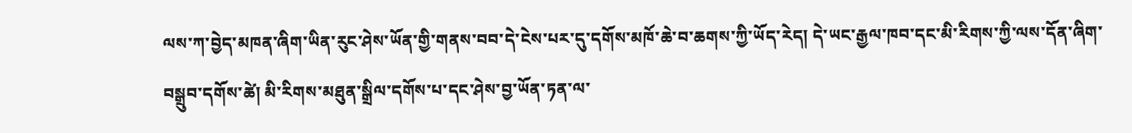ལས་ཀ་བྱེད་མཁན་ཞིག་ཡིན་རུང་ཤེས་ཡོན་གྱི་གནས་བབ་དེ་ངེས་པར་དུ་དགོས་མཁོ་ཆེ་བ་ཆགས་ཀྱི་ཡོད་རེད། དེ་ཡང་རྒྱལ་ཁབ་དང་མི་རིགས་ཀྱི་ལས་དོན་ཞིག་བསྒྲུབ་དགོས་ཚེ། མི་རིགས་མཐུན་སྒྲིལ་དགོས་པ་དང་ཤེས་བྱ་ཡོན་ཏན་ལ་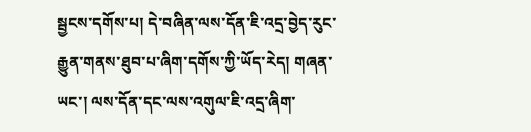སྦྱངས་དགོས་པ། དེ་བཞིན་ལས་དོན་ཇི་འདྲ་བྱེད་རུང་རྒྱུན་གནས་ཐུབ་པ་ཞིག་དགོས་ཀྱི་ཡོད་རེད། གཞན་ཡང་། ལས་དོན་དང་ལས་འགུལ་ཇི་འདྲ་ཞིག་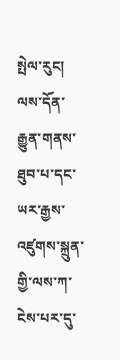སྤེལ་རུང། ལས་དོན་རྒྱུན་གནས་ཐུབ་པ་དང་ཡར་རྒྱས་འཛུགས་སྐྲུན་གྱི་ལས་ཀ་ངེས་པར་དུ་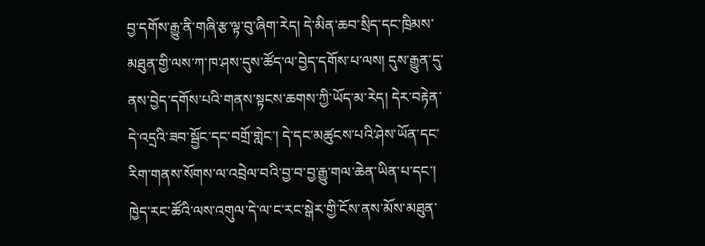བྱ་དགོས་རྒྱུ་ནི་གཞི་རྩ་ལྟ་བུ་ཞིག་རེད། དེ་མིན་ཆབ་སྲིད་དང་ཁྲིམས་མཐུན་གྱི་ལས་ཀ་ཁ་ཤས་དུས་ཚོད་ལ་བྱེད་དགོས་པ་ལས། དུས་རྒྱུན་དུ་ནས་བྱེད་དགོས་པའི་གནས་སྟངས་ཆགས་ཀྱི་ཡོད་མ་རེད། དེར་བརྟེན་དེ་འདྲའི་ཟབ་སྦྱོང་དང་བགྲོ་གླེང་། དེ་དང་མཚུངས་པའི་ཤེས་ཡོན་དང་རིག་གནས་སོགས་ལ་འབྲེལ་བའི་བྱ་བ་བྱ་རྒྱུ་གལ་ཆེན་ཡིན་པ་དང་། ཁྱེད་རང་ཚོའི་ལས་འགུལ་དེ་ལ་ང་རང་སྒེར་གྱི་ངོས་ནས་མོས་མཐུན་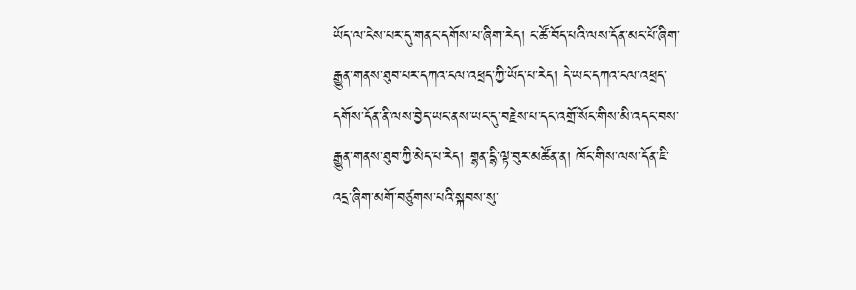ཡོད་ལ་ངེས་པར་དུ་གནང་དགོས་པ་ཞིག་རེད། ང་ཚོ་བོད་པའི་ལས་དོན་མང་པོ་ཞིག་རྒྱུན་གནས་ཐུབ་པར་དཀའ་ངལ་འཕྲད་ཀྱི་ཡོད་པ་རེད། དེ་ཡང་དཀའ་ངལ་འཕྲད་དགོས་དོན་ནི་ལས་བྱེད་ཡང་ནས་ཡང་དུ་བརྗེས་པ་དང་འགྲོ་སོང་གིས་མི་འདང་བས་རྒྱུན་གནས་ཐུབ་ཀྱི་མེད་པ་རེད། གྷན་དྷི་ལྟ་བུར་མཚོན་ན། ཁོང་གིས་ལས་དོན་ཇི་འདྲ་ཞིག་མགོ་བཙུགས་པའི་སྐབས་སུ་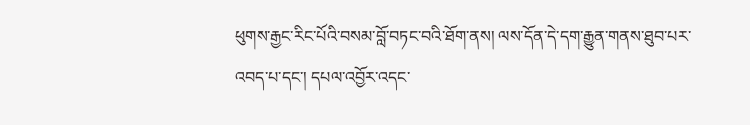ཕུགས་རྒྱང་རིང་པོའི་བསམ་བློ་བཏང་བའི་ཐོག་ནས། ལས་དོན་དེ་དག་རྒྱུན་གནས་ཐུབ་པར་འབད་པ་དང་། དཔལ་འབྱོར་འདང་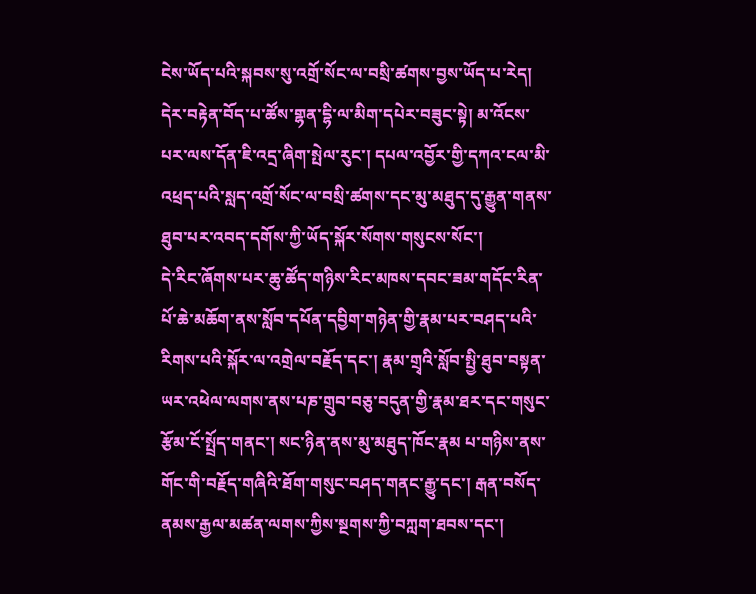ངེས་ཡོད་པའི་སྐབས་སུ་འགྲོ་སོང་ལ་བསྲི་ཚགས་བྱས་ཡོད་པ་རེད། དེར་བརྟེན་བོད་པ་ཚོས་གྷན་དྷི་ལ་མིག་དཔེར་བཟུང་སྟེ། མ་འོངས་པར་ལས་དོན་ཇི་འདྲ་ཞིག་སྤེལ་རུང་། དཔལ་འབྱོར་གྱི་དཀའ་ངལ་མི་འཕྲད་པའི་སླད་འགྲོ་སོང་ལ་བསྲི་ཚགས་དང་མུ་མཐུད་དུ་རྒྱུན་གནས་ཐུབ་པར་འབད་དགོས་ཀྱི་ཡོད་སྐོར་སོགས་གསུངས་སོང་།
དེ་རིང་ཞོགས་པར་ཆུ་ཚོད་གཉིས་རིང་མཁས་དབང་ཟམ་གདོང་རིན་པོ་ཆེ་མཆོག་ནས་སློབ་དཔོན་དབྱིག་གཉེན་གྱི་རྣམ་པར་བཤད་པའི་རིགས་པའི་སྐོར་ལ་འགྲེལ་བརྗོད་དང་། རྣམ་གྲྭའི་སློབ་སྤྱི་ཐུབ་བསྟན་ཡར་འཕེལ་ལགས་ནས་པཎ་གྲུབ་བཅུ་བདུན་གྱི་རྣམ་ཐར་དང་གསུང་རྩོམ་ངོ་སྤྲོད་གནང་། སང་ཉིན་ནས་མུ་མཐུད་ཁོང་རྣམ པ་གཉིས་ནས་གོང་གི་བརྗོད་གཞིའི་ཐོག་གསུང་བཤད་གནང་རྒྱུ་དང་། རྒན་བསོད་ནམས་རྒྱལ་མཚན་ལགས་ཀྱིས་སྔགས་ཀྱི་བཀླག་ཐབས་དང་།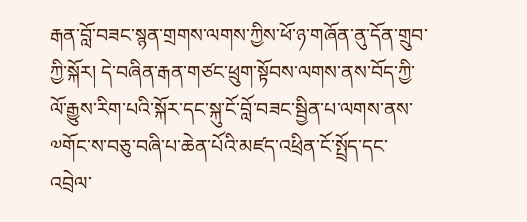རྒན་བློ་བཟང་སྙན་གྲགས་ལགས་ཀྱིས་ཕོ་ཉ་གཞོན་ནུ་དོན་གྲུབ་ཀྱི་སྐོར། དེ་བཞིན་རྒན་གཙང་ཕྲུག་སྟོབས་ལགས་ནས་བོད་ཀྱི་ལོ་རྒྱུས་རིག་པའི་སྐོར་དང་སྐུ་ངོ་བློ་བཟང་སྦྱིན་པ་ལགས་ནས་༧གོང་ས་བཅུ་བཞི་པ་ཆེན་པོའི་མཛད་འཕྲིན་ངོ་སྤྲོད་དང་འབྲེལ་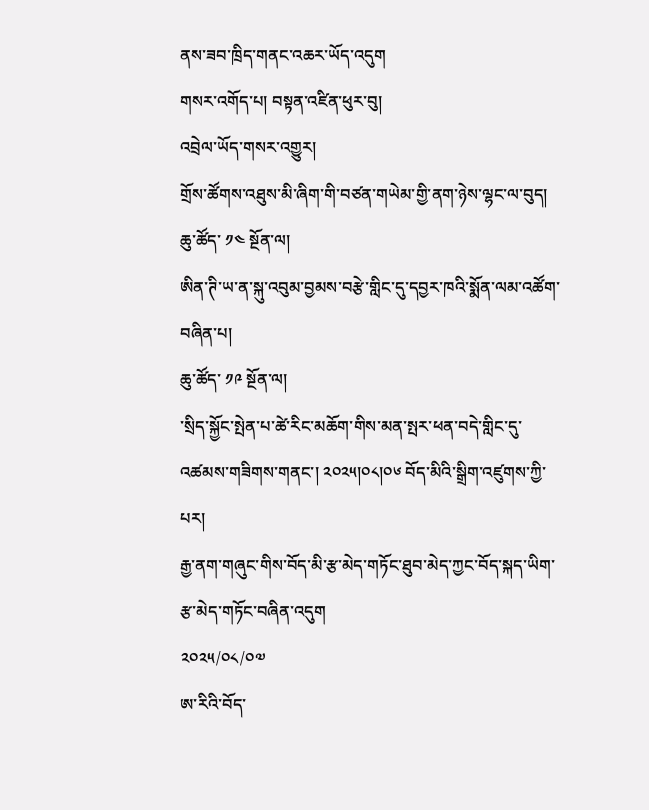ནས་ཟབ་ཁྲིད་གནང་འཆར་ཡོད་འདུག
གསར་འགོད་པ། བསྟན་འཛིན་ཕུར་བུ།
འབྲེལ་ཡོད་གསར་འགྱུར།
གྲོས་ཚོགས་འཐུས་མི་ཞིག་གི་བཙན་གཡེམ་གྱི་ནག་ཉེས་ལྷང་ལ་བུད།
ཆུ་ཚོད་ ༡༤ སྔོན་ལ།
ཨིན་ཊི་ཡ་ན་སྐུ་འབུམ་བྱམས་བརྩེ་གླིང་དུ་དབྱར་ཁའི་སྨོན་ལམ་འཚོག་བཞིན་པ།
ཆུ་ཚོད་ ༡༩ སྔོན་ལ།
་སྲིད་སྐྱོང་སྤེན་པ་ཚེ་རིང་མཆོག་གིས་མན་སྤར་ཕན་བདེ་གླིང་དུ་འཚམས་གཟིགས་གནང་། ༢༠༢༥།༠༨།༠༦ བོད་མིའི་སྒྲིག་འཛུགས་ཀྱི་པར།
རྒྱ་ནག་གཞུང་གིས་བོད་མི་རྩ་མེད་གཏོང་ཐུབ་མེད་ཀྱང་བོད་སྐད་ཡིག་རྩ་མེད་གཏོང་བཞིན་འདུག
༢༠༢༥/༠༨/༠༧
ཨ་རིའི་བོད་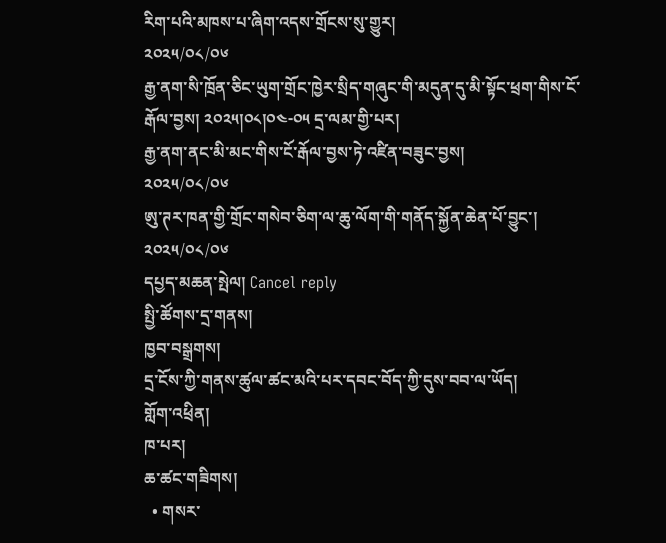རིག་པའི་མཁས་པ་ཞིག་འདས་གྲོངས་སུ་གྱུར།
༢༠༢༥/༠༨/༠༦
རྒྱ་ནག་སི་ཁྲོན་ཅིང་ཡུག་གྲོང་ཁྱེར་སྲིད་གཞུང་གི་མདུན་དུ་མི་སྟོང་ཕྲག་གིས་ངོ་རྒོལ་བྱས། ༢༠༢༥།༠༨།༠༤-༠༥ དྲ་ལམ་གྱི་པར།
རྒྱ་ནག་ནང་མི་མང་གིས་ངོ་རྒོལ་བྱས་ཏེ་འཛིན་བཟུང་བྱས།
༢༠༢༥/༠༨/༠༦
ཨུ་ཊར་ཁན་གྱི་གྲོང་གསེབ་ཅིག་ལ་ཆུ་ལོག་གི་གནོད་སྐྱོན་ཆེན་པོ་བྱུང་།
༢༠༢༥/༠༨/༠༦
དཔྱད་མཆན་སྤེལ། Cancel reply
སྤྱི་ཚོགས་དྲ་གནས།
ཁྱབ་བསྒྲགས།
དྲ་ངོས་ཀྱི་གནས་ཚུལ་ཚང་མའི་པར་དབང་བོད་ཀྱི་དུས་བབ་ལ་ཡོད།
གློག་འཕྲིན།
ཁ་པར།
ཆ་ཚང་གཟིགས།
  • གསར་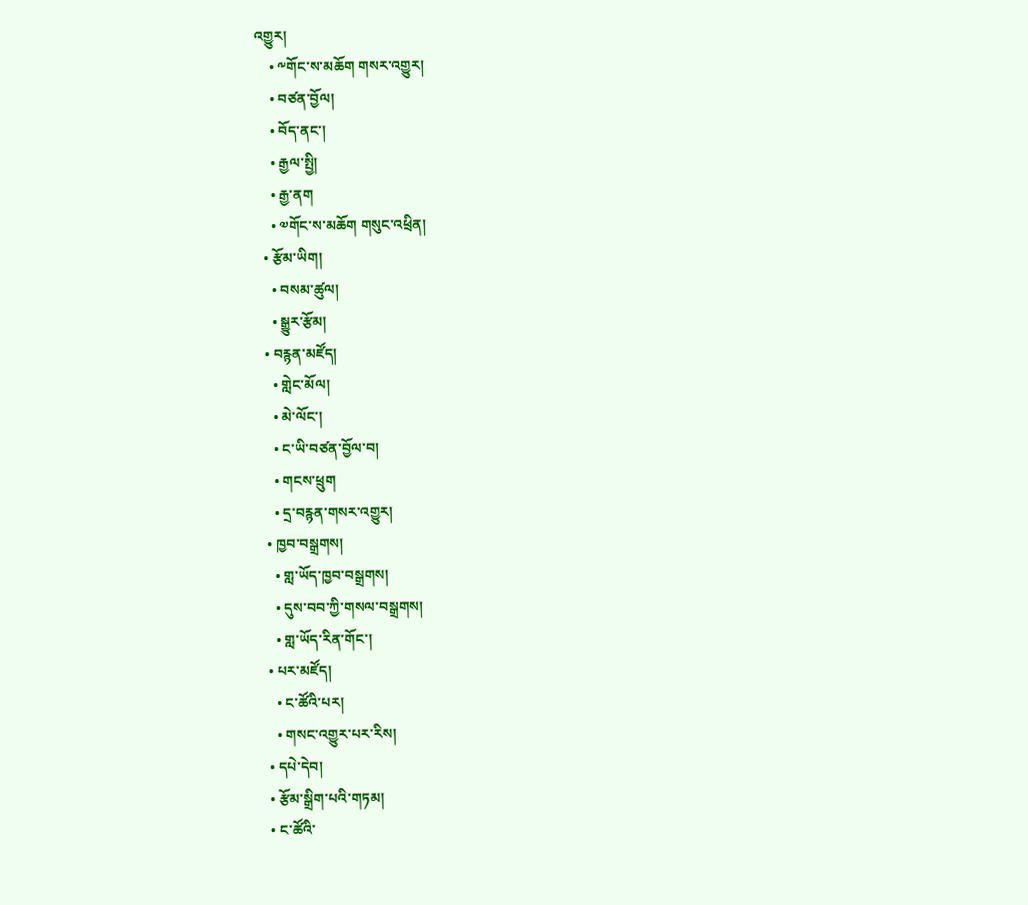འགྱུར།
    • ༸གོང་ས་མཆོག གསར་འགྱུར།
    • བཙན་བྱོལ།
    • བོད་ནང་།
    • རྒྱལ་སྤྱི།
    • རྒྱ་ནག
    • ༧གོང་ས་མཆོག གསུང་འཕྲིན།
  • རྩོམ་ཡིག།
    • བསམ་ཚུལ།
    • སྒྱུར་རྩོམ།
  • བརྙན་མཛོད།
    • གླེང་མོལ།
    • མེ་ལོང་།
    • ང་ཡི་བཙན་བྱོལ་བ།
    • གངས་ཕྲུག
    • དྲ་བརྙན་གསར་འགྱུར།
  • ཁྱབ་བསྒྲགས།
    • གླ་ཡོད་ཁྱབ་བསྒྲགས།
    • དུས་བབ་ཀྱི་གསལ་བསྒྲགས།
    • གླ་ཡོད་རིན་གོང་།
  • པར་མཛོད།
    • ང་ཚོའི་པར།
    • གསང་འགྱུར་པར་རིས།
  • དཔེ་དེབ།
  • རྩོམ་སྒྲིག་པའི་གཏམ།
  • ང་ཚོའི་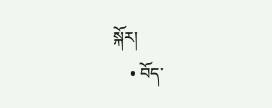སྐོར།
    • བོད་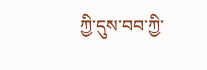ཀྱི་དུས་བབ་ཀྱི་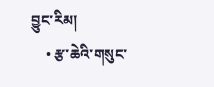བྱུང་རིམ།
    • རྩ་ཆེའི་གསུང་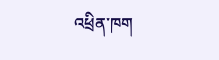འཕྲིན་ཁག